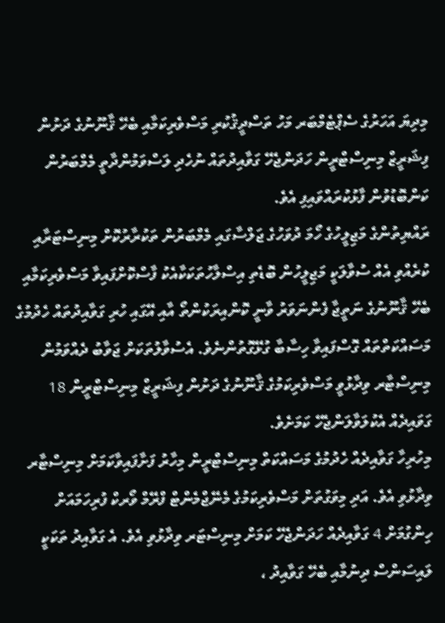މިދިޔަ އަހަރުގެ ސެޕްޓެމްބަރ މަހު ތަސްދީޤުކުރި މަސްވެރިކަމާއި ބެހޭ ޤާނޫނުގެ ދަށުން ފިޝަރީޒް މިނިސްޓްރީން ހަދަންޖެހޭ ގަވާއިދުތައް ނުހެދި ލަސްވަމުންދާތީ މެމްބަރުން ކަންބޮޑުވުން ފާޅުކުރައްވައިފި އެވެ.
ރައްޔިތުންގެ މަޖިލީހުގެ ހޯމަ ދުވަހުގެ ޖަލްސާގައި މެމްބަރުން ތަކުރާރުކޮށް މިނިސްޓަރާއި ކުރެއްވި އެއް ސުވާލަކީ މަޖިލީހުން ބޮޑެތި އިސްލާހުތަކަކާއެކު ފާސްކޮށްފައިވާ މަސްވެރިކަމާއި ބެހޭ ޤާނޫނުގެ ނަތީޖާ ފެންނަވަރު ވާނީ ކޮންއިރަކުންތޯ އާއި އޭގައި ހުރި ގަވާއިދުތައް ހެދުމުގެ މަސައްކަތްތައް ގޮސްފައިވާ ހިސާބާ ގުޅޭގޮތުންނެވެ. އެސުވާލުތަކަށް ޖަވާބު ދެއްވަމުން މިނިސްޓާރ ވިދާޅުވީ މަސްވެރިކަމުގެ ޤާނޫނުގެ ދަށުން ފިޝަރީޒް މިނިސްޓްރީން 18 ގަވައިދެއް އެކުލަވާލަންޖެހޭ ކަމަށެވެ.
މިހުރިހާ ގަވާއިދެއް ހެދުމުގެ މަސައްކަތް މިނިސްޓްރީން މިހާރު ފަށާފައިވާކަމަށް މިނިސްޓާރ ވިދާޅުވި އެވެ. އަދި މިވަގުތަށް މަސްވެރިކަމުގެ މެނޭޖްމެންޓް ފްރޭމް ވޯރކް ފުރިހަމައަށް ހިންގުމަށް 4 ގަވާއިދެއް ހަދަންޖެހޭ ކަމަށް މިނިސްޓަރ ވިދާޅުވި އެވެ. އެ ގަވާއިދު ތަކަކީ ލައިސަންސް ދިނުމާއި ބެހޭ ގަވާއިދު ،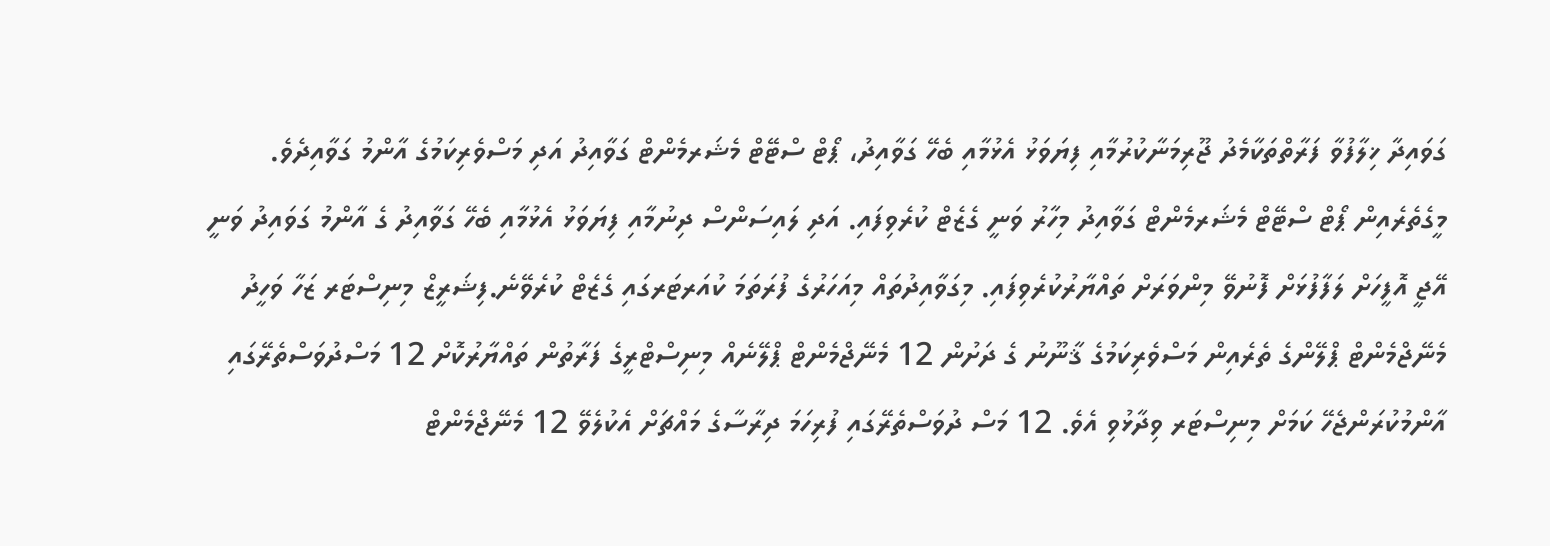ގަވައިދާ ޚިލާފުވާ ފަރާތްތަކާމެދު ޖޫރިމަނާކުރުމާއި ފިޔަވަޅު އެޅުމާއި ބެހޭ ގަވާއިދު، ޕޯޓް ސްޓޭޓް މެޝަރމެންޓް ގަވާއިދު އަދި މަސްވެރިކަމުގެ އާންމު ގަވާއިދެވެ.
މީގެތެރެއިން ޕޯޓް ސްޓޭޓް މެޝަރމެންޓް ގަވާއިދު މިހާރު ވަނީ ގެޒެޓް ކުރެވިފައި. އަދި ލައިސަންސް ދިނުމާއި ފިޔަވަޅު އެޅުމާއި ބެހޭ ގަވާއިދު ގެ އާންމު ގަވައިދު ވަނީ އޭޖީ އޮފީހަށް ލަފާފުޅަށް ފޮނުވޭ މިންވަރަށް ތައްޔާރުކުރެވިފައި. މިގަވާއިދުތައް މިއަހަރުގެ ފުރަތަމަ ކުއަރޓަރގައި ގެޒެޓް ކުރެވޭނެ.ފިޝަރީޒް މިނިސްޓަރ ޒަހާ ވަހީދު
މެނޭޖްމެންޓް ޕްލޭންގެ ތެރެއިން މަސްވެރިކަމުގެ ޤާނޫނު ގެ ދަށުން 12 މެނޭޖްމެންޓް ޕްލޭނެއް މިނިސްޓްރީގެ ފަރާތުން ތައްޔާރުކޮށް 12 މަސްދުވަސްތެރޭގައި އާންމުކުރަންޖެހޭ ކަމަށް މިނިސްޓަރ ވިދާޅުވި އެވެ. 12 މަސް ދުވަސްތެރޭގައި ފުރިހަމަ ދިރާސާގެ މައްޗަށް އެކުލެވޭ 12 މެނޭޖްމެންޓް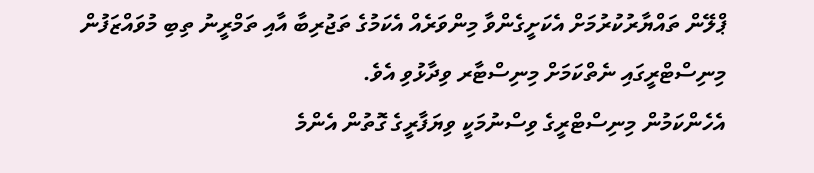ޕްލޭން ތައްޔާރުކުރުމަށް އެކަށީގެންވާ މިންވަރެއް އެކަމުގެ ތަޖުރިބާ އާއި ތަމްރީނު ތިބި މުވައްޒަފުން މިނިސްޓްރީގައި ނެތްކަމަށް މިނިސްޓާރ ވިދާޅުވި އެވެ.
އެހެންކަމުން މިނިސްޓްރީގެ ވިސްނުމަކީ ވިޔަފާރީގެ ގޮތުން އެންމެ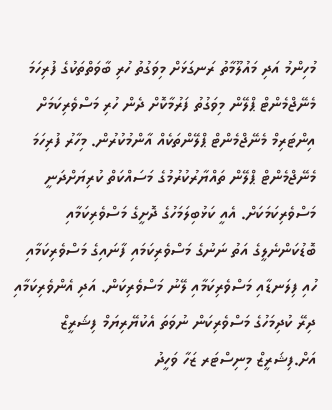މުހިންމު އަދި މައުލޫމާތު ރަނގަޅަށް މިވަގުތު ހުރި ބާވަތްތަކުގެ ފުރިހަމަ މެނޭޖްމެންޓް ޕްލޭން މިވަގުތު ފަރުމާކޮށް ދެން ހުރި މަސްވެރިކަމަށް އިންޓަރިމް މެނޭޖްމެންޓް ޕްލޭންތަކެއް އާންމުކުރުން. މިހާރު ފުރިހަމަ މެނޭޖްމެންޓް ޕްލޭން ތައްޔާރުކުރުމުގެ މަސައްކަތް ކުރިޔަށްދަނީ މަސްވެރިކަމަކަށް. އެއީ ކަޅުބިލަމަހުގެ ދޮށީގެ މަސްވެރިކަމާއި ބޮޑުކަންނެލީގެ އަތު ނަނުގެ މަސްވެރިކަމައި ފާނައިގެ މަސްވެރިކަމާއި ހުއި ފިލަނޑާއި މަސްވެރިކަމާއި ލޭނު މަސްވެރިކަން. އަދި އެންވެރިކަމާއި ދިރޭ ކުދިމަހުގެ މަސްވެރިކަން ނުވަތަ އެކުޔޭރިޔަމް ފިޝަރީޒް އަށް.ފިޝަރީޒް މިނިސްޓަރ ޒަހާ ވަހީދު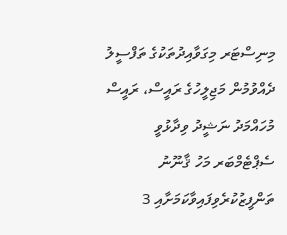މިނިސްޓަރ މިގަވާއިދުތަކުގެ ތަފްސީލު ދެއްވުމުން މަޖިލީހުގެ ރައީސް، ރައީސް މުހައްމަދު ނަޝީދު ވިދާޅުވީ ސެޕްޓެމްބަރ މަހު ޤާނޫނު ތަންފީޒުކުރެވިފައިވާކަމަށާއި 3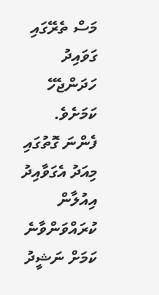މަސް ތެރޭގައި ގަވައިދު ހަދަންޖެހޭ ކަމަށެވެ. ފެންނަ ގޮތުގައި މިއަދު އެގަވާއިދު އިއުލާން ކުރައްވަންވާނެ ކަމަށް ނަޝީދު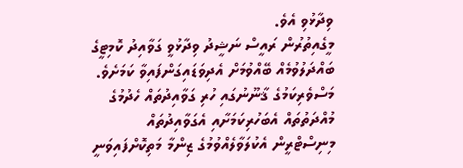ވިދާޅުވި އެވެ.
މީގެއިތުރުން ރައީސް ނަޝީދު ވިދާޅުވީ ގަވާއިދު ކޮމިޓީގެ ބައްދަލުވުމެއް ބޭއްވުމަށް އެދިވަޑައިގަންފައިވާ ކަމަށެވެ. މަސްވެރިކަމުގެ ޤާނޫނުގައި ހުރި ގަވާއިދުތައް ހެދުމުގެ މުއްދަތުތައް އެބަހުރިކަމަށާއި އެގަވާއިދުތައް މިނިސްޓްރީން އެކުލަވާލެއްވުމުގެ ޒިންމާ މަތިކޮށްފައިވަނީ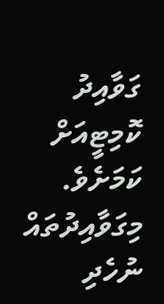ގަވާއިދު ކޮމިޓީއަށް ކަމަށެވެ.
މިގަވާއިދުތައް ނުހެދި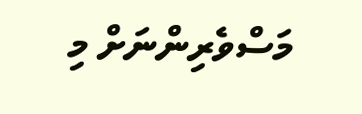މަސްވެރިންނަށް މި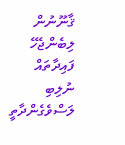ޤާނޫނުން ލިބެންޖެހޭ ފައިދާތައް ނުލިބި ލަސްވެގެންދާތީ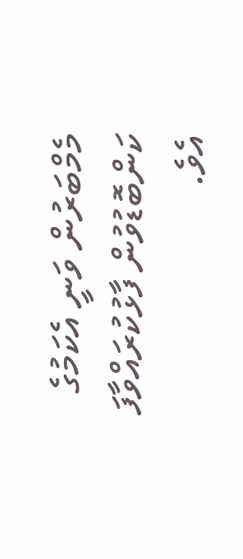މެމްބަރުން ވަނީ އެކަމުގެ ކަންބޮޑުވުން ފާޅުކުރައްވާފަ އެވެ.